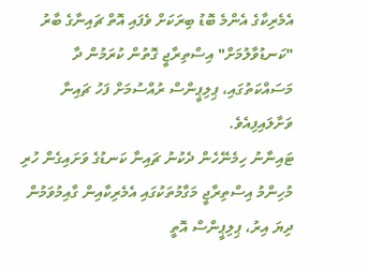އެމެރިކާގެ އެންމެ ބޮޑު ބިރަކަށް ވެފައި އޮތް ޗައިނާގެ ބާރު "ކަނޑުވާލުމަށް" އިސްތިރާޖީ ގޮތުން ކުރަމުން ދާ މަސައްކަތުގައި، ޕިލިޕީންސް ރުއްސުމަށް ފަހު ޗައިނާ ވަށާލައިފިއެވެ.
ޓައިނާނު ހިމެނޭހެން ދެކުނު ޗައިނާ ކަނޑުގެ ވަށައިގެން ހުރި މުހިންމު އިސްތިރާޖީ މަގާމުތަކުގައި އެމެރިކާއިން ގާއިމުވަމުން ދިޔަ އިރު، ޕިލިޕީންސް އޮތީ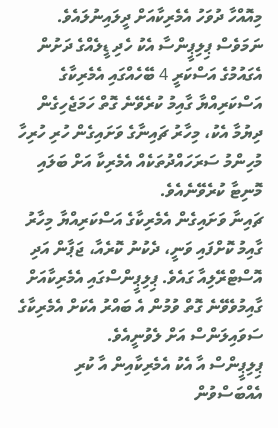މިއޮއްހާ ދުވަހު އެމެރިކާއަށް ދީލައިނުލައެވެ. ނަމަވެސް ޕިލިޕީންސާ އެކު ހެދި ޑީލެއްގެ ދަށުން އެގައުމުގެ އަސްކަރީ 4 ބޭހެއްގައި އެމެރިކާގެ އަސްކަރިއްޔާ ގާއިމު ކުރެވޭނެ ގޮތް ހަމަޖެހިގެން ދިޔުމާ އެކު، މިހާރު ޗައިނާގެ ވަށައިގެން ހުރި ހުރިހާ މުހިންމު ސަރަހައްދުތަކެއް އެމެރިކާ އަށް ބަލައި މޮނިޓާ ކުރެވޭނެއެވެ.
ޗައިނާ ވަށައިގެން އެމެރިކާގެ އަސްކަރިއްޔާ މިހާރު ގާއިމު ކޮށްފައި ވަނީ، ދެކުނު ކޮރެއާ، ޖަޕާން އަދި އޮސްޓްރޭލިއާ ގައެވެ. ޕިލިޕީންސްގައި އެމެރިކާއަށް ގާއިމުވެވޭނެ ގޮތް ވުމުން އެ ބައްރު އެކަށް އެމެރިކާގެ ސަވައިލަންސް އަށް ލެވުނީއެވެ.
ޕިލިޕީންސް އާ އެކު އެމެރިކާއިން އާ ކުރި އެއްބަސްވުން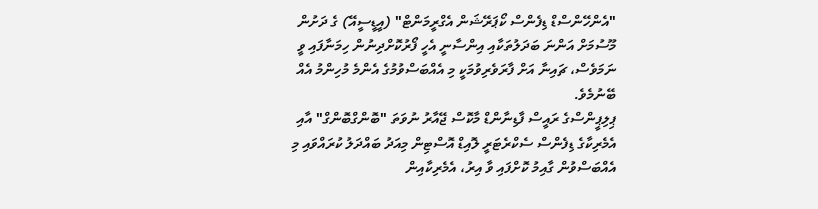"އެންހޭންސްޑް ޑިފެންސް ކޯޕަރޭޝަން އެގްރީމަންޓް" (އީޑީސީއޭ) ގެ ދަށުން މޫސުމަށް އަންނަ ބަދަލުތަކާއި އިންސާނީ އެހީ ފޯރުކޮށްދިނުން ހިމަނާފައި ވީ ނަމަވެސް، ޗައިނާ އަށް ފާރަވެރިވުމަކީ މި އެއްބަސްވުމުގެ އެންމެ މުހިންމު އެއް ބޭނުމެވެ.
ޕިލިޕީންސްގެ ރައީސް ފާޑިނާންޑް މާކޮސް ޖޭއާރު ނުވަތަ "ބޮންގްބޮންގް" އާއި އެމެރިކާގެ ޑިފެންސް ސެކްރެޓަރީ ލޮއިޑް އޮސްޓިން މިއަދު ބައްދަލު ކުރައްވައި މި އެއްބަސްވުން ގާއިމު ކޮށްފައި ވާ އިރު، އެމެރިކާއިން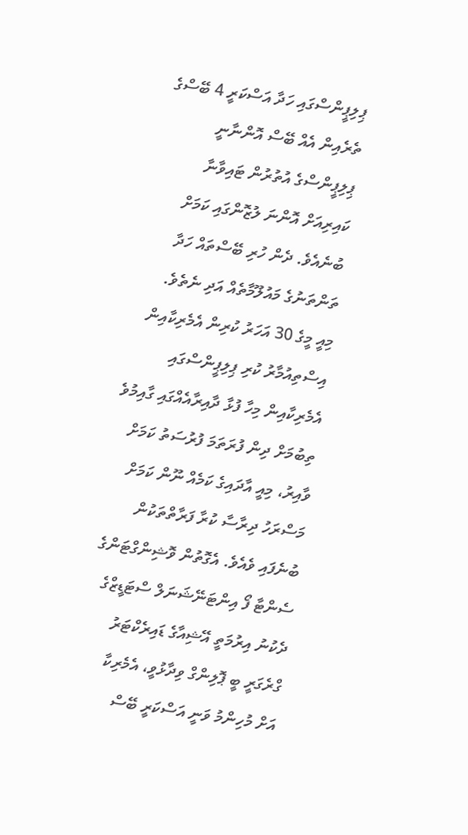ޕިލިޕީންސްގައި ހަދާ އަސްކަރީ 4 ބޭސްގެ ތެރެއިން އެއް ބޭސް އޮންނާނީ ޕިލިޕީންސްގެ އުތުރުން ޓައިވާނާ ކައިރިއަށް އޮންނަ ލުޒޮންގައި ކަމަށް ބުނެއެވެ. ދެން ހުރި ބޭސްތައް ހަދާ ތަންތަނުގެ މައުލޫމާތެއް އަދި ނެތެވެ.
މިއީ މީގެ 30 އަހަރު ކުރިން އެމެރިކާއިން އިސްތިއުމާރު ކުރި ޕިލިޕީންސްގައި އެމެރިކާއިން މިހާ ފުޅާ ދާއިރާއެއްގައި ގާއިމުވެ ތިބުމަށް ދިން ފުރަތަމަ ފުރުސަތު ކަމަށް ވާއިރު، މިއީ އާދައިގެ ކަމެއް ނޫން ކަމަށް މަސްރަހު ދިރާސާ ކުރާ ފަރާތްތަކުން ބުނެފައި ވެއެވެ. އެގޮތުން ވޮޝިންގްޓަންގެ ސެންޓާ ފޯ އިންޓަނޭޝަނަލް ސްޓަޑީޒްގެ ދެކުނު އިރުމަތީ އޭޝިއާގެ ޑައިރެކްޓަރު ގްރެގަރީ ބީ ޕޮލިންގް ވިދާޅުވީ، އެމެރިކާ އަށް މުހިންމު ވަނީ އަސްކަރީ ބޭސް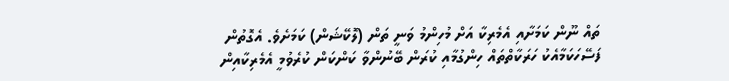ތައް ނޫން ކަމަށާއި އެމެރިކާ އަށް މުހިންމު ވަނީ ތަން (ލޮކޭޝަން) ކަމަށެވެ. އެގޮތުން ފަސޭހަކަމާއެކު ހަރަކާތްތައް ހިންގުމާއި ކުރަން ބޭނުންވާ ކަންކަން ކުރެވުމީ އެމެރިކާއިން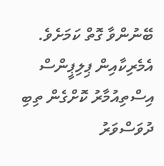ބޭނުންވާ ގޮތް ކަމަށެވެ.
އެމެރިކާއިން ޕިލިޕީންސް އިސްތިއުމާރު ކޮށްގެން ތިބި ދުވަސްވަރު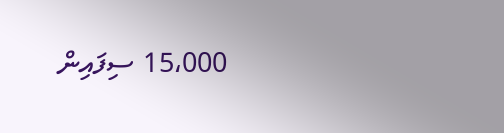15،000 ސިފައިން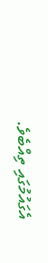އެގައުމުގައި ތިއްބެވެ.